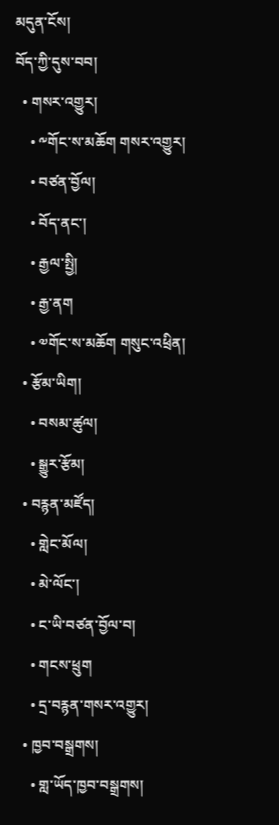མདུན་ངོས།
བོད་ཀྱི་དུས་བབ།
  • གསར་འགྱུར།
    • ༸གོང་ས་མཆོག གསར་འགྱུར།
    • བཙན་བྱོལ།
    • བོད་ནང་།
    • རྒྱལ་སྤྱི།
    • རྒྱ་ནག
    • ༧གོང་ས་མཆོག གསུང་འཕྲིན།
  • རྩོམ་ཡིག།
    • བསམ་ཚུལ།
    • སྒྱུར་རྩོམ།
  • བརྙན་མཛོད།
    • གླེང་མོལ།
    • མེ་ལོང་།
    • ང་ཡི་བཙན་བྱོལ་བ།
    • གངས་ཕྲུག
    • དྲ་བརྙན་གསར་འགྱུར།
  • ཁྱབ་བསྒྲགས།
    • གླ་ཡོད་ཁྱབ་བསྒྲགས།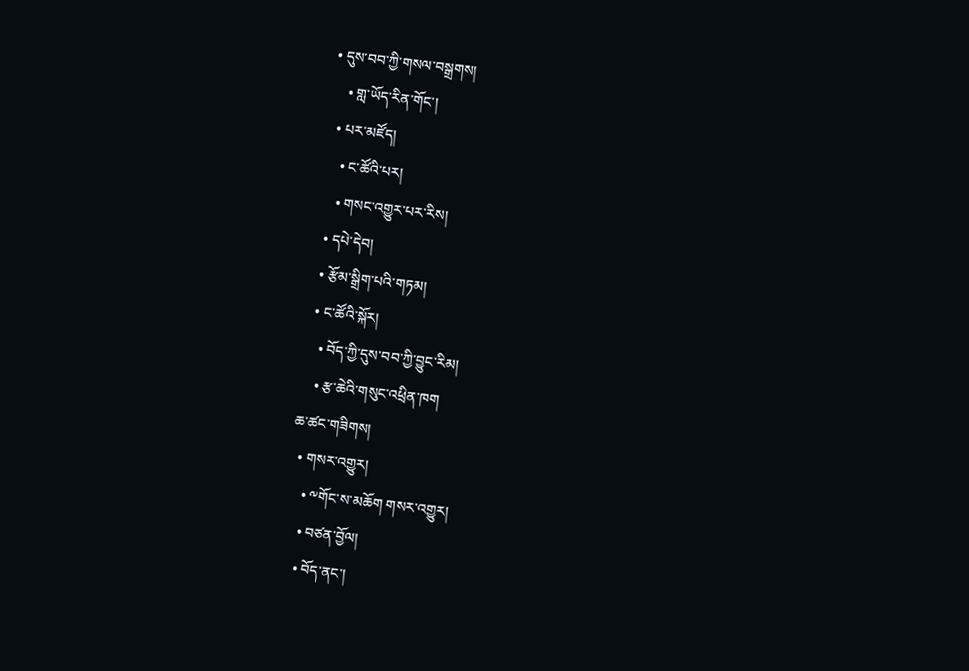• དུས་བབ་ཀྱི་གསལ་བསྒྲགས།
    • གླ་ཡོད་རིན་གོང་།
  • པར་མཛོད།
    • ང་ཚོའི་པར།
    • གསང་འགྱུར་པར་རིས།
  • དཔེ་དེབ།
  • རྩོམ་སྒྲིག་པའི་གཏམ།
  • ང་ཚོའི་སྐོར།
    • བོད་ཀྱི་དུས་བབ་ཀྱི་བྱུང་རིམ།
    • རྩ་ཆེའི་གསུང་འཕྲིན་ཁག
ཆ་ཚང་གཟིགས།
  • གསར་འགྱུར།
    • ༸གོང་ས་མཆོག གསར་འགྱུར།
    • བཙན་བྱོལ།
    • བོད་ནང་།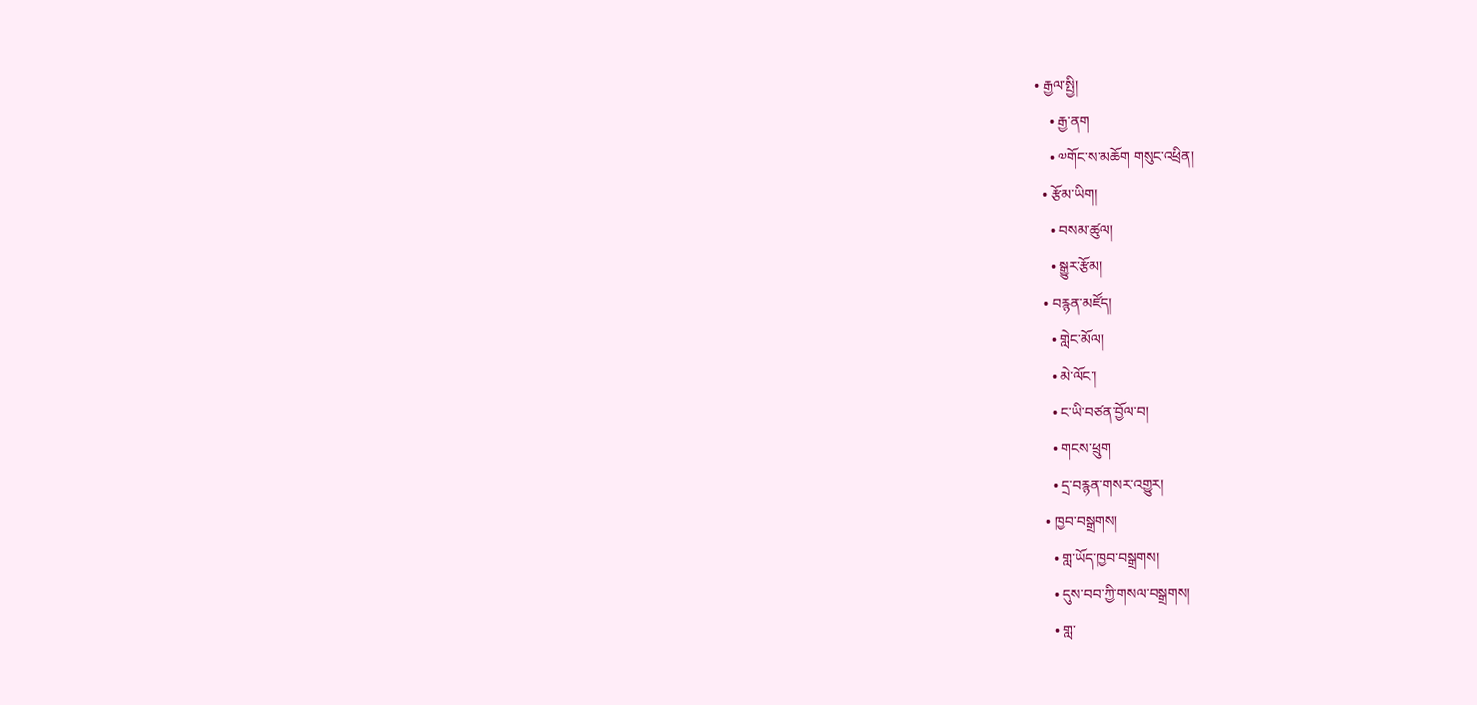• རྒྱལ་སྤྱི།
    • རྒྱ་ནག
    • ༧གོང་ས་མཆོག གསུང་འཕྲིན།
  • རྩོམ་ཡིག།
    • བསམ་ཚུལ།
    • སྒྱུར་རྩོམ།
  • བརྙན་མཛོད།
    • གླེང་མོལ།
    • མེ་ལོང་།
    • ང་ཡི་བཙན་བྱོལ་བ།
    • གངས་ཕྲུག
    • དྲ་བརྙན་གསར་འགྱུར།
  • ཁྱབ་བསྒྲགས།
    • གླ་ཡོད་ཁྱབ་བསྒྲགས།
    • དུས་བབ་ཀྱི་གསལ་བསྒྲགས།
    • གླ་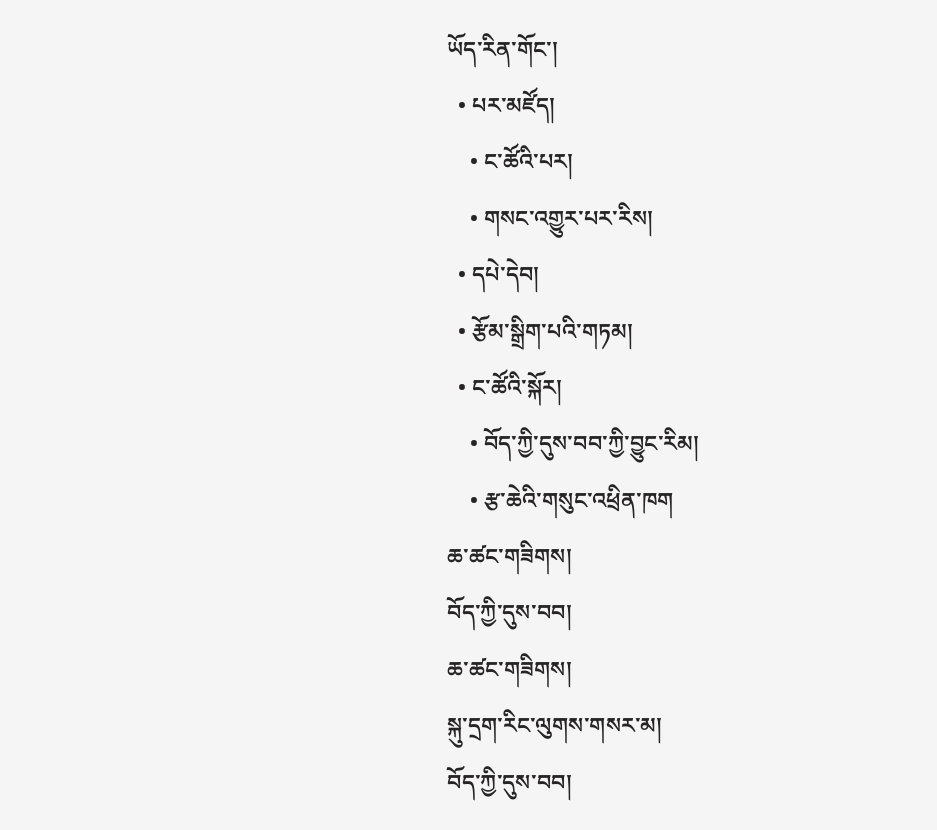ཡོད་རིན་གོང་།
  • པར་མཛོད།
    • ང་ཚོའི་པར།
    • གསང་འགྱུར་པར་རིས།
  • དཔེ་དེབ།
  • རྩོམ་སྒྲིག་པའི་གཏམ།
  • ང་ཚོའི་སྐོར།
    • བོད་ཀྱི་དུས་བབ་ཀྱི་བྱུང་རིམ།
    • རྩ་ཆེའི་གསུང་འཕྲིན་ཁག
ཆ་ཚང་གཟིགས།
བོད་ཀྱི་དུས་བབ།
ཆ་ཚང་གཟིགས།
སྐུ་དྲག་རིང་ལུགས་གསར་མ།
བོད་ཀྱི་དུས་བབ།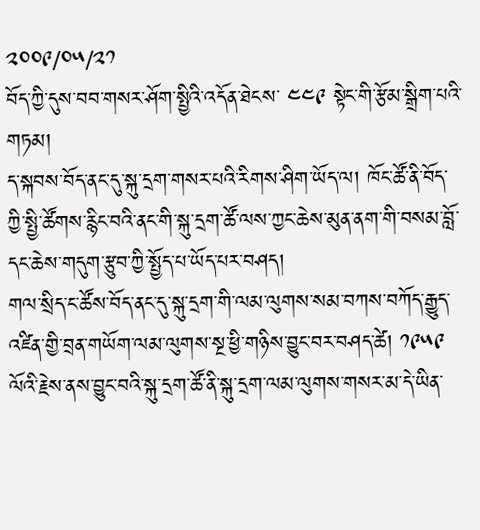༢༠༠༩/༠༥/༢༡
བོད་ཀྱི་དུས་བབ་གསར་ཤོག་སྤྱིའི་འདོན་ཐེངས་ ༤༤༩ སྟེང་གི་རྩོམ་སྒྲིག་པའི་གཏམ།
ད་སྐབས་བོད་ནང་དུ་སྐུ་དྲག་གསར་པའི་རིགས་ཤིག་ཡོད་ལ། ཁོང་ཚོ་ནི་བོད་ཀྱི་སྤྱི་ཚོགས་རྙིང་བའི་ནང་གི་སྐུ་དྲག་ཚོ་ལས་ཀྱང་ཆེས་མུན་ནག་གི་བསམ་བློ་དང་ཆེས་གདུག་རྩུབ་ཀྱི་སྤྱོད་པ་ཡོད་པར་བཤད།
གལ་སྲིད་ང་ཚོས་བོད་ནང་དུ་སྐུ་དྲག་གི་ལམ་ལུགས་སམ་བཀས་བཀོད་རྒྱུད་འཛིན་གྱི་བྲན་གཡོག་ལམ་ལུགས་སྔ་ཕྱི་གཉིས་བྱུང་བར་བཤད་ཚེ། ༡༩༥༩ ལོའི་རྗེས་ནས་བྱུང་བའི་སྐུ་དྲག་ཚོ་ནི་སྐུ་དྲག་ལམ་ལུགས་གསར་མ་དེ་ཡིན་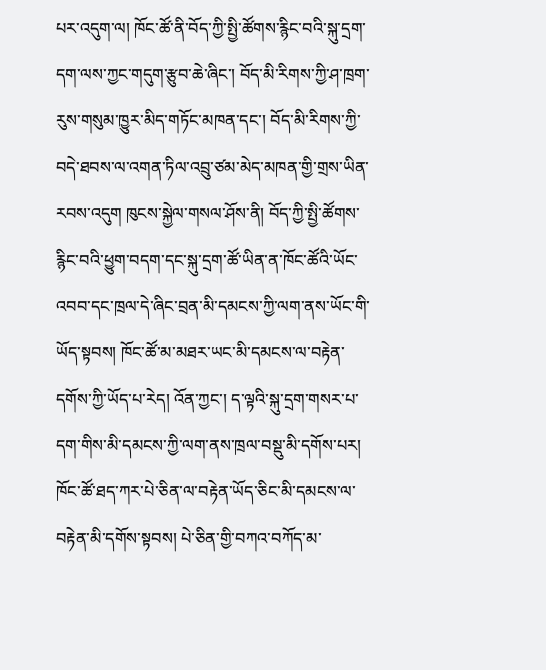པར་འདུག་ལ། ཁོང་ཚོ་ནི་བོད་ཀྱི་སྤྱི་ཚོགས་རྙིང་བའི་སྐུ་དྲག་དག་ལས་ཀྱང་གདུག་རྩུབ་ཆེ་ཞིང་། བོད་མི་རིགས་ཀྱི་ཤ་ཁྲག་རུས་གསུམ་ཁྱུར་མིད་གཏོང་མཁན་དང་། བོད་མི་རིགས་ཀྱི་བདེ་ཐབས་ལ་འགན་ཏིལ་འབྲུ་ཙམ་མེད་མཁན་གྱི་གྲས་ཡིན་རབས་འདུག ཁུངས་སྐྱེལ་གསལ་ཤོས་ནི། བོད་ཀྱི་སྤྱི་ཚོགས་རྙིང་བའི་ཕྱུག་བདག་དང་སྐུ་དྲག་ཚོ་ཡིན་ན་ཁོང་ཚོའི་ཡོང་འབབ་དང་ཁྲལ་དེ་ཞིང་བྲན་མི་དམངས་ཀྱི་ལག་ནས་ཡོང་གི་ཡོད་སྟབས། ཁོང་ཚོ་མ་མཐར་ཡང་མི་དམངས་ལ་བརྟེན་དགོས་ཀྱི་ཡོད་པ་རེད། འོན་ཀྱང་། ད་ལྟའི་སྐུ་དྲག་གསར་པ་དག་གིས་མི་དམངས་ཀྱི་ལག་ནས་ཁྲལ་བསྡུ་མི་དགོས་པར། ཁོང་ཚོ་ཐད་ཀར་པེ་ཅིན་ལ་བརྟེན་ཡོད་ཅིང་མི་དམངས་ལ་བརྟེན་མི་དགོས་སྟབས། པེ་ཅིན་གྱི་བཀའ་བཀོད་མ་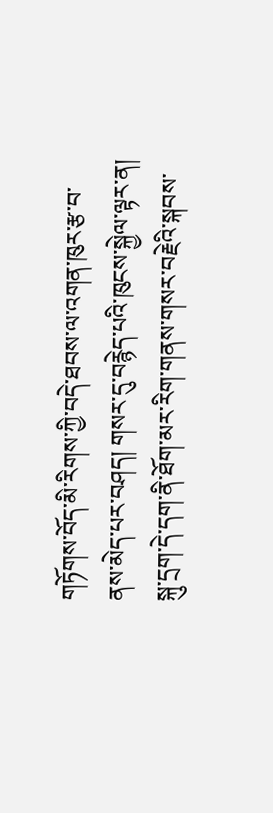གཏོགས་བོད་མི་རིགས་ཀྱི་བདེ་ཐབས་ལ་འགན་ཁུར་རྩ་བ་ནས་མེད་པར་བཤད། གསར་དུ་བརྙེད་པའི་ཁུངས་སྐྱེལ་ལྟར་ན། སྐུ་དྲག་དེ་དག་ནི་ཐོག་མར་རིག་གནས་གསར་བརྗེའི་སྐབས་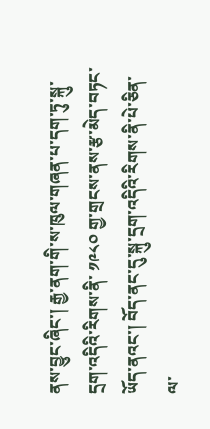ནས་བྱུང་ཞིང་། རྒྱ་ནག་གི་ས་ཁུལ་གཞན་པ་དག་ཏུ་སྐུ་དྲག་འདིའི་རིགས་ནི་ ༡༩༨༠ གྱ་གྲངས་ནས་རྩ་མེད་བཏང་ཡོད་ནའང་། བོད་ནང་དུ་སྐུ་དྲག་འདིའི་རིགས་ནི་པེ་ཅིན་ལ་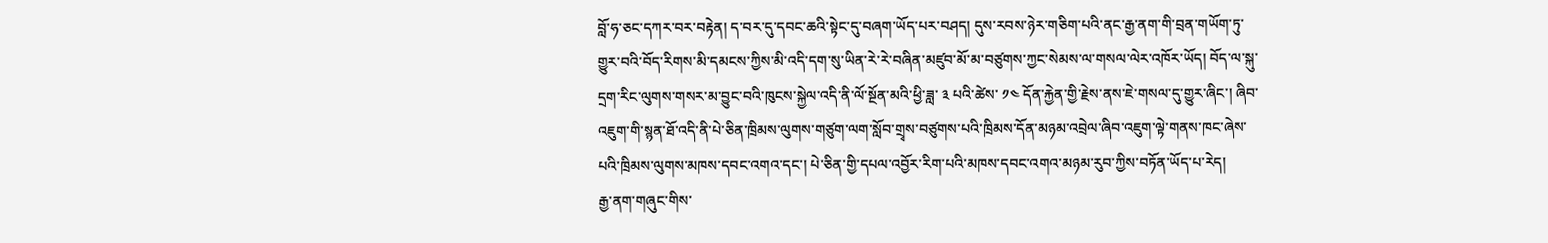བློ་ཧ་ཅང་དཀར་བར་བརྟེན། ད་བར་དུ་དབང་ཆའི་སྟེང་དུ་བཞག་ཡོད་པར་བཤད། དུས་རབས་ཉེར་གཅིག་པའི་ནང་རྒྱ་ནག་གི་བྲན་གཡོག་ཏུ་གྱུར་བའི་བོད་རིགས་མི་དམངས་ཀྱིས་མི་འདི་དག་སུ་ཡིན་རེ་རེ་བཞིན་མཛུབ་མོ་མ་བཙུགས་ཀྱང་སེམས་ལ་གསལ་ལེར་འཁོར་ཡོད། བོད་ལ་སྐུ་དྲག་རིང་ལུགས་གསར་མ་བྱུང་བའི་ཁུངས་སྐྱེལ་འདི་ནི་ལོ་སྔོན་མའི་ཕྱི་ཟླ་ ༣ པའི་ཚེས་ ༡༤ དོན་རྐྱེན་གྱི་རྗེས་ནས་ཇེ་གསལ་དུ་གྱུར་ཞིང་། ཞིབ་འཇུག་གི་སྙན་ཐོ་འདི་ནི་པེ་ཅིན་ཁྲིམས་ལུགས་གཙུག་ལག་སློབ་གྲྭས་བཙུགས་པའི་ཁྲིམས་དོན་མཉམ་འབྲེལ་ཞིབ་འཇུག་ལྟེ་གནས་ཁང་ཞེས་པའི་ཁྲིམས་ལུགས་མཁས་དབང་འགའ་དང་། པེ་ཅིན་གྱི་དཔལ་འབྱོར་རིག་པའི་མཁས་དབང་འགའ་མཉམ་རུབ་ཀྱིས་བཏོན་ཡོད་པ་རེད།
རྒྱ་ནག་གཞུང་གིས་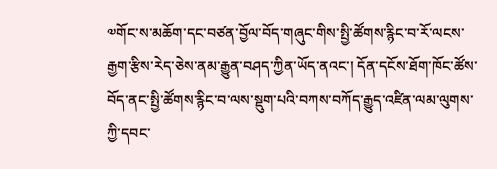༧གོང་ས་མཆོག་དང་བཙན་བྱོལ་བོད་གཞུང་གིས་སྤྱི་ཚོགས་རྙིང་བ་རོ་ལངས་རྒྱག་རྩིས་རེད་ཅེས་ནམ་རྒྱུན་བཤད་ཀྱིན་ཡོད་ནའང་། དོན་དངོས་ཐོག་ཁོང་ཚོས་བོད་ནང་སྤྱི་ཚོགས་རྙིང་བ་ལས་སྡུག་པའི་བཀས་བཀོད་རྒྱུད་འཛིན་ལམ་ལུགས་ཀྱི་དབང་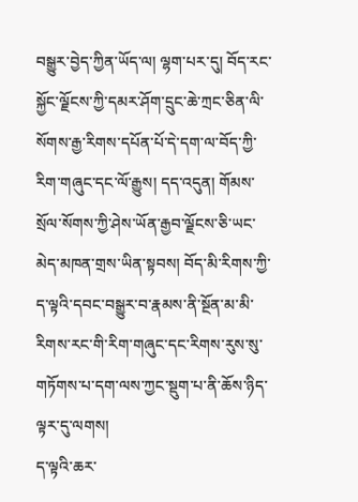བསྒྱུར་བྱེད་ཀྱིན་ཡོད་ལ། ལྷག་པར་དུ། བོད་རང་སྐྱོང་ལྗོངས་ཀྱི་དམར་ཤོག་དྲུང་ཆེ་ཀྲང་ཅིན་ལི་སོགས་རྒྱ་རིགས་དཔོན་པོ་དེ་དག་ལ་བོད་ཀྱི་རིག་གཞུང་དང་ལོ་རྒྱུས། དད་འདུན། གོམས་སྲོལ་སོགས་ཀྱི་ཤེས་ཡོན་རྒྱབ་ལྗོངས་ཅི་ཡང་མེད་མཁན་གྲས་ཡིན་སྟབས། བོད་མི་རིགས་ཀྱི་ད་ལྟའི་དབང་བསྒྱུར་བ་རྣམས་ནི་སྔོན་མ་མི་རིགས་རང་གི་རིག་གཞུང་དང་རིགས་རུས་སུ་གཏོགས་པ་དག་ལས་ཀྱང་སྡུག་པ་ནི་ཆོས་ཉིད་ལྟར་དུ་ལགས།
ད་ལྟའི་ཆར་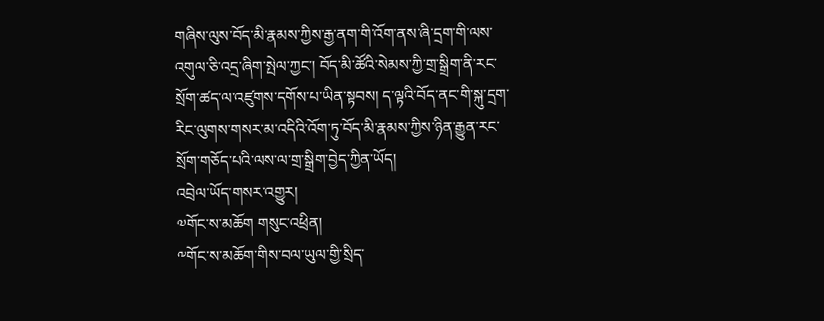གཞིས་ལུས་བོད་མི་རྣམས་ཀྱིས་རྒྱ་ནག་གི་འོག་ནས་ཞི་དྲག་གི་ལས་འགུལ་ཅི་འདྲ་ཞིག་སྤེལ་ཀྱང་། བོད་མི་ཚོའི་སེམས་ཀྱི་གྲ་སྒྲིག་ནི་རང་སྲོག་ཚད་ལ་འཛུགས་དགོས་པ་ཡིན་སྟབས། ད་ལྟའི་བོད་ནང་གི་སྐུ་དྲག་རིང་ལུགས་གསར་མ་འདིའི་འོག་ཏུ་བོད་མི་རྣམས་ཀྱིས་ཉིན་རྒྱུན་རང་སྲོག་གཅོད་པའི་ལས་ལ་གྲ་སྒྲིག་བྱེད་ཀྱིན་ཡོད།
འབྲེལ་ཡོད་གསར་འགྱུར།
༧གོང་ས་མཆོག གསུང་འཕྲིན།
༸གོང་ས་མཆོག་གིས་བལ་ཡུལ་གྱི་སྲིད་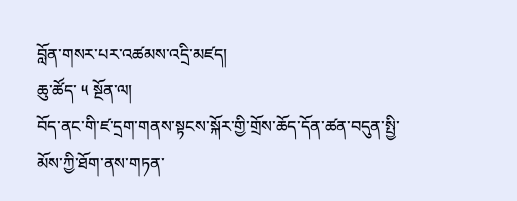བློན་གསར་པར་འཚམས་འདྲི་མཛད།
ཆུ་ཚོད་ ༥ སྔོན་ལ།
བོད་ནང་གི་ཛ་དྲག་གནས་སྟངས་སྐོར་གྱི་གྲོས་ཆོད་དོན་ཚན་བདུན་སྤྱི་མོས་ཀྱི་ཐོག་ནས་གཏན་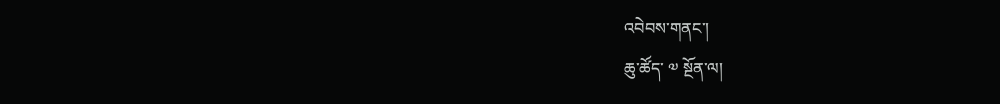འབེབས་གནང་།
ཆུ་ཚོད་ ༧ སྔོན་ལ།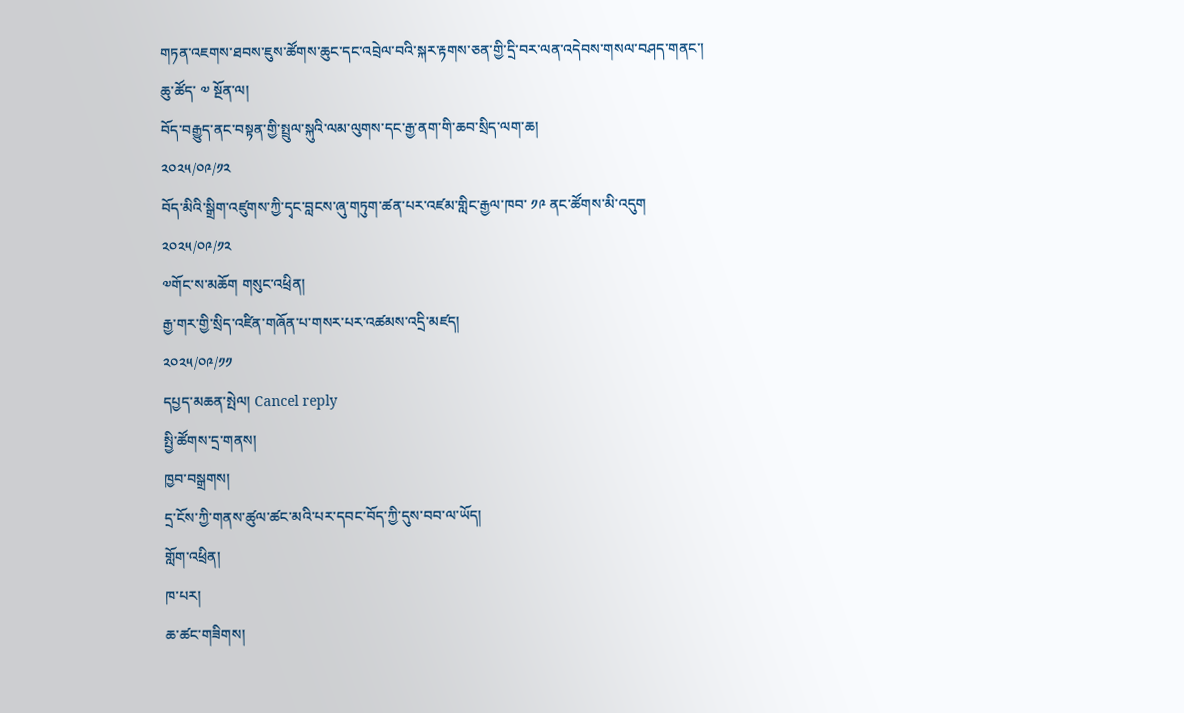གཏན་འཇགས་ཐབས་ཇུས་ཚོགས་ཆུང་དང་འབྲེལ་བའི་སྐར་རྟགས་ཅན་གྱི་དྲི་བར་ལན་འདེབས་གསལ་བཤད་གནང་།
ཆུ་ཚོད་ ༧ སྔོན་ལ།
བོད་བརྒྱུད་ནང་བསྟན་གྱི་སྤྲུལ་སྐུའི་ལམ་ལུགས་དང་རྒྱ་ནག་གི་ཆབ་སྲིད་ལག་ཆ།
༢༠༢༥/༠༩/༡༢
བོད་མིའི་སྒྲིག་འཛུགས་ཀྱི་དྭང་བླངས་ཞུ་གཏུག་ཚན་པར་འཛམ་གླིང་རྒྱལ་ཁབ་ ༡༩ ནང་ཚོགས་མི་འདུག
༢༠༢༥/༠༩/༡༢
༧གོང་ས་མཆོག གསུང་འཕྲིན།
རྒྱ་གར་གྱི་སྲིད་འཛིན་གཞོན་པ་གསར་པར་འཚམས་འདྲི་མཛད།
༢༠༢༥/༠༩/༡༡
དཔྱད་མཆན་སྤེལ། Cancel reply
སྤྱི་ཚོགས་དྲ་གནས།
ཁྱབ་བསྒྲགས།
དྲ་ངོས་ཀྱི་གནས་ཚུལ་ཚང་མའི་པར་དབང་བོད་ཀྱི་དུས་བབ་ལ་ཡོད།
གློག་འཕྲིན།
ཁ་པར།
ཆ་ཚང་གཟིགས།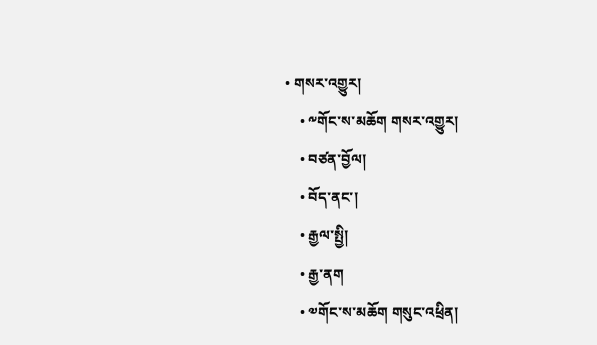• གསར་འགྱུར།
    • ༸གོང་ས་མཆོག གསར་འགྱུར།
    • བཙན་བྱོལ།
    • བོད་ནང་།
    • རྒྱལ་སྤྱི།
    • རྒྱ་ནག
    • ༧གོང་ས་མཆོག གསུང་འཕྲིན།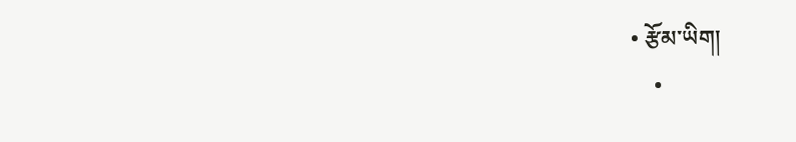• རྩོམ་ཡིག།
    •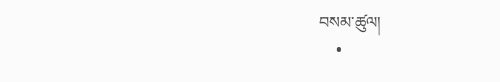བསམ་ཚུལ།
    •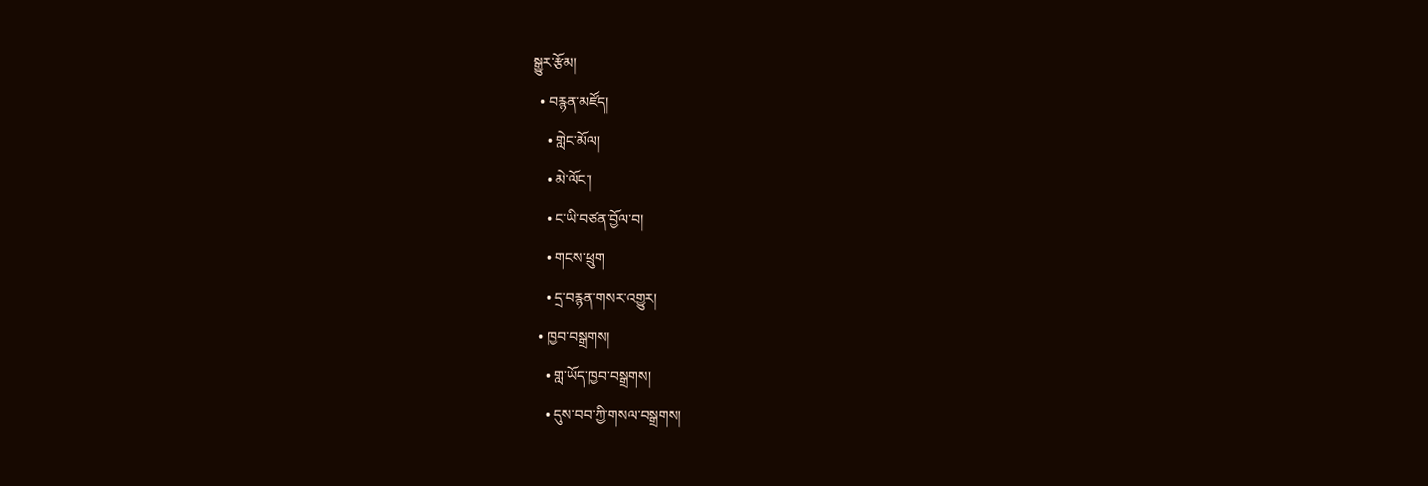སྒྱུར་རྩོམ།
  • བརྙན་མཛོད།
    • གླེང་མོལ།
    • མེ་ལོང་།
    • ང་ཡི་བཙན་བྱོལ་བ།
    • གངས་ཕྲུག
    • དྲ་བརྙན་གསར་འགྱུར།
  • ཁྱབ་བསྒྲགས།
    • གླ་ཡོད་ཁྱབ་བསྒྲགས།
    • དུས་བབ་ཀྱི་གསལ་བསྒྲགས།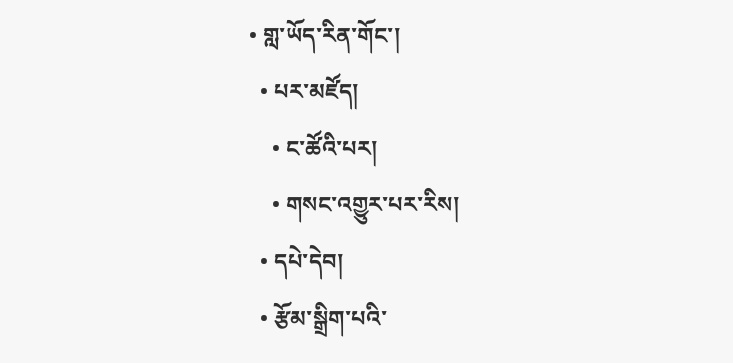• གླ་ཡོད་རིན་གོང་།
  • པར་མཛོད།
    • ང་ཚོའི་པར།
    • གསང་འགྱུར་པར་རིས།
  • དཔེ་དེབ།
  • རྩོམ་སྒྲིག་པའི་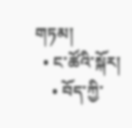གཏམ།
  • ང་ཚོའི་སྐོར།
    • བོད་ཀྱི་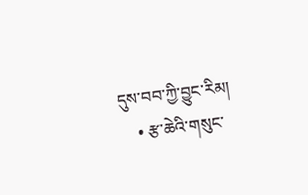དུས་བབ་ཀྱི་བྱུང་རིམ།
    • རྩ་ཆེའི་གསུང་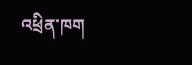འཕྲིན་ཁག